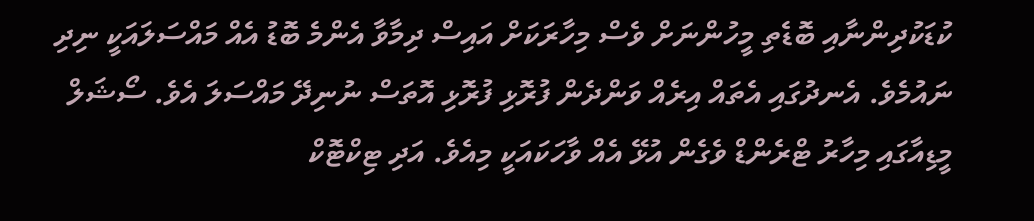ކުޑަކުދިންނާއި ބޮޑެތި މީހުންނަށް ވެސް މިހާރަކަށް އައިސް ދިމާވާ އެންމެ ބޮޑު އެއް މައްސަލައަކީ ނިދި ނައުމެވެ. އެނދުގައި އެތައް އިރެއް ވަންދެން ފުރޮޅި ފުރޮޅި އޮތަސް ނުނިދޭ މައްސަލަ އެވެ. ސޯޝަލް މީޑިއާގައި މިހާރު ޓްރެންޑް ވެގެން އުޅޭ އެއް ވާހަކައަކީ މިއެވެ. އަދި ޓިކްޓޮކް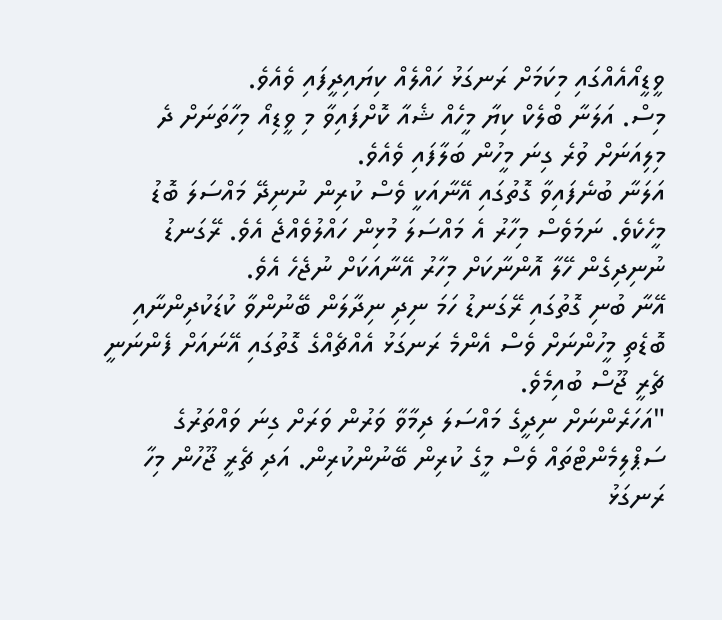ވީޑީއޯއެއްގައި މިކަމަށް ރަނގަޅު ހައްލެއް ކިޔައިދީފައި ވެއެވެ.
މިސް. އަލަނާ ބްލެކް ކިޔާ މީހެއް ޝެއާ ކޮށްފައިވާ މި ވީޑިއޯ މިހާތަނަށް ދެ މިލިއަނަށް ވުރެ ގިނަ މީހުން ބަލާފައި ވެއެވެ.
އަލަނާ ބުނެފައިވާ ގޮތުގައި އޭނާއަކީ ވެސް ކުރިން ނުނިދޭ މައްސަލަ ބޮޑު މީހެކެވެ. ނަމަވެސް މިހާރު އެ މައްސަލަ މުޅިން ހައްލުވެއްޖެ އެވެ. ރޭގަނޑު ނުނިދިގެން ހޭލާ އޮންނާކަށް މިހާރު އޭނާއަކަށް ނުޖެހެ އެވެ.
އޭނާ ބުނި ގޮތުގައި ރޭގަނޑު ހަމަ ނިދި ނިދާލަން ބޭނުންވާ ކުޑަކުދިންނާއި ބޮޑެތި މީހުންނަށް ވެސް އެންމެ ރަނގަޅު އެއްޗެއްގެ ގޮތުގައި އޭނައަށް ފެންނަނީ ޗެރީ ޖޫސް ބުއިމެވެ.
"އަހަރެންނަށް ނިދީގެ މައްސަލަ ދިމާވާ ވަރުން ވަރަށް ގިނަ ވައްތަރުގެ ސަޕްލިމެންޓްތައް ވެސް މީގެ ކުރިން ބޭނުންކުރިން. އަދި ޗެރީ ޖޫހުން މިހާ ރަނގަޅު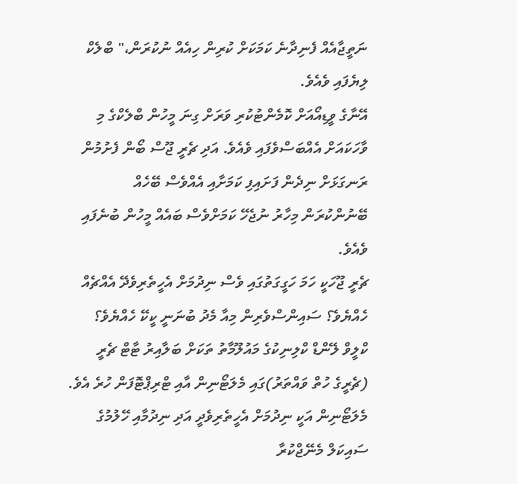ނަތީޖާއެއް ފެނިދާނެ ކަމަކަށް ކުރިން ހިއެއް ނުކުރަން،" ބްލެކް ލިޔެފައި ވެއެވެ.
އޭނާގެ ވީޑިއޯއަށް ކޮމެންޓުކުރި ވަރަށް ގިނަ މީހުން ބްލެކްގެ މި ވާހަކައަށް އެއްބަސްވެފައި ވެއެވެ. އަދި ޗެރީ ޖޫސް ބޯން ފެށުމުން ރަނގަޅަށް ނިދެން ފަށައިފި ކަމަށާއި އެއްވެސް ބޭހެއް ބޭނުންކުރަން މިހާރު ނުޖެހޭ ކަމަށްވެސް ބައެއް މީހުން ބުނެފައި ވެއެވެ.
ޗެރީ ޖޫހަކީ ހަމަ ހަގީގަތުގައި ވެސް ނިދުމަށް އެހީތެރިވެދޭ އެއްޗެއް ހެއްޔެވެ؟ ސައިންސްވެރިން މިއާ މެދު ބުނަނީ ކީކޭ ހެއްޔެވެ؟
ކްލީވް ލޭންޑް ކްލިނިކުގެ މައުލޫމާތު ތަކަށް ބަލާއިރު ޓާޓް ޗެރީ (ޗެރީގެ ހުތް ވައްތަރު)ގައި މެލަޓޯނިން އާއި ޓްރިޕްޓޮފަން ހުރެ އެވެ. މެލަޓޯނިން އަކީ ނިދުމަށް އެހީތެރިވެދީ އަދި ނިދުމާއި ހޭލުމުގެ ސައިކަލް މެނޭޖްކުރާ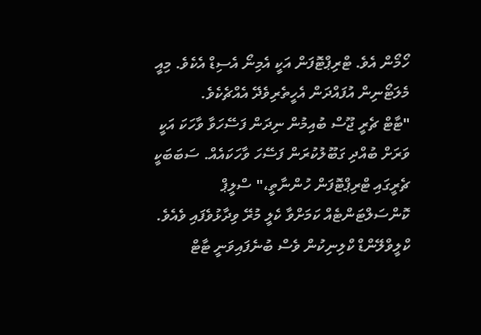ހޯމޯން އެވެ. ޓްރިޕްޓޮފަން އަކީ އެމިނޯ އެސިޑް އެކެވެ. މިއީ މެލަޓޯނިން އުފައްދަން އެހީތެރިވެދޭ އެއްޗެކެވެ.
"ޓާޓް ޗެރީ ޖޫސް ބުއިމުން ނިދަން ފަސޭހަވާ ވާހަކަ އަކީ ވަރަށް ބުއްދި ގަބޫލުކުރަން ފަސޭހަ ވާހަކައެއް. ސަބަބަކީ ޗެރީގައި ޓްރިޕްޓޮފަން ހުންނާތީ،" ސްލީޕް ކޮންސަލްޓަންޓެއް ކަމަށްވާ ކެލީ މުރޭ ވިދާޅުވެފައި ވެއެވެ.
ކްލީވްލޭންޑް ކްލިނިކުން ވެސް ބުނެފައިވަނީ ޓާޓް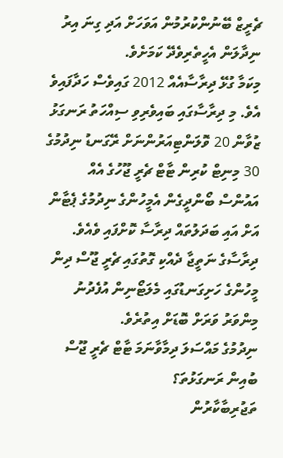ޗެރީޒް ބޭނުންކުރުމުން އަވަހަށް އަދި ގިނަ އިރު ނިދާލަން އެހީތެރިވެދޭ ކަމަށެވެ.
މިކަމާ ގުޅޭ ދިރާސާއެއް 2012 ގައިވެސް ހަދާފައިވެ އެވެ. މި ދިރާސާގައި ބައިވެރިވި ސިއްހަތު ރަނގަޅު ޒުވާން 20 ވޮލަންޓިއަރުންނަށް ރޭގަނޑު ނިދުމުގެ 30 މިނިޓް ކުރިން ޓާޓް ޗެރީ ޖޫހުގެ އެއް އައުންސް ބޯންދީގެން އެމީހުންގެ ނިދުމުގެ ޕެޓާން އަށް އައި ބަދަލުތައް ދިރާސާ ކޮށްފައި ވެއެވެ.
ދިރާސާގެ ނަތީޖާ ދެއްކި ގޮތުގައި ޗެރީ ޖޫސް ދިން މީހުންގެ ހަށިގަނޑުގައި މެލަޓޯނިން އުފެދުނު މިންވަރު ވަރަށް ބޮޑަށް އިތުރެވެ.
ނިދުމުގެ މައްސަލަ ދިމާވާނަމަ ޓާޓް ޗެރީ ޖޫސް ބުއިން ރަނގަޅުތަ؟
ތަޖުރިބާކާރުން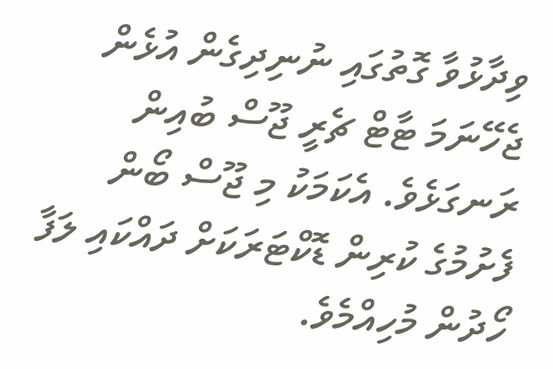ވިދާޅުވާ ގޮތުގައި ނުނިދިގެން އުޅެން ޖެހޭނަމަ ޓާޓް ޗެރީ ޖޫސް ބުއިން ރަނގަޅެވެ. އެކަމަކު މި ޖޫސް ބޯން ފެށުމުގެ ކުރިން ޑޮކްޓަރަކަށް ދައްކައި ލަފާ ހޯދުން މުހިއްމެވެ.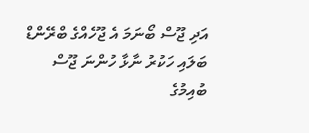އަދި ޖޫސް ބޯނަމަ އެ ޖޫހެއްގެ ބްރޭންޑް ބަލައި ހަކުރު ނާޅާ ހުންނަ ޖޫސް ބުއިމުގެ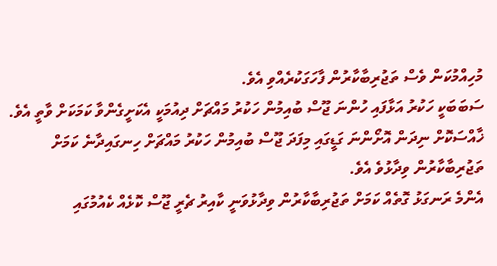މުހިއްމުކަން ވެސް ތަޖުރިބާކާރުން ފާހަގަކުރެއްވި އެވެ.
ސަބަބަކީ ހަކުރު އަޅާފައި ހުންނަ ޖޫސް ބުއިމުން ހަކުރު މައްޗަށް ދިއުމަކީ އެކަށީގެންވާ ކަމަކަށް ވާތީ އެވެ. ޚާއްސަކޮށް ނިދަން އޮށޯންނަ ގަޑީގައި މިފަދަ ޖޫސް ބުއިމުން ހަކުރު މައްޗަށް ހިނގައިދާނެ ކަމަށް ތަޖުރިބާކާރުން ވިދާޅުވެ އެވެ.
އެންމެ ރަނގަޅު ގޮތެއް ކަމަށް ތަޖުރިބާކާރުން ވިދާޅުވަނީ ކާއިރު ޗެރީ ޖޫސް ކޮޅެއް ކެއުމުގައި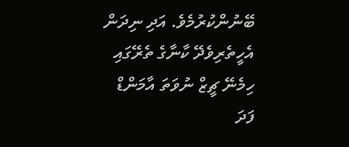ބޭނުންކުރުމެވެ. އަދި ނިދަން އެހީތެރިވެދޭ ކާނާގެ ތެރޭގައި ހިމެނޭ ޗީޒް ނުވަތަ އާމަންޑް ފަދަ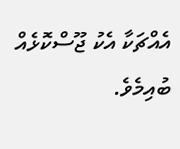އެއްޗަކާ އެކު ޖޫސްކޮޅެއް ބުއިމެވެ.